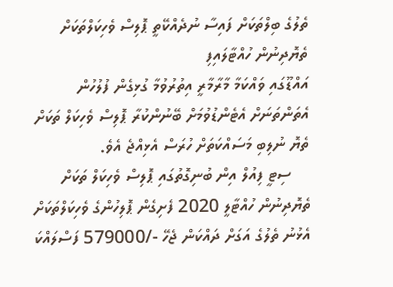ތެލުގެ ބިލްތަކަށް ފައިސާ ނުދެއްކޭތީ ޕޮލިސް ވެހިކަލްތަކަށް ތެޔޮދިނުން ހުއްޓާލައިފި
އައްޑޫގައި ވައްކަމާ މާރާމާރީ އިތުރުވުމާ ގުޅިގެން ފުލުހުން އެތަންތަނަށް އެޓެންޑުވުމަށް ބޭނުންކުރާ ޕޮލިސް ވެހިކަލް ތަކަށް ތެޔޮ ނުލިބި މަސައްކަތަށް ހުރަސް އެޅިއްޖެ އެވެ.
    ސިޓީ ފިއުލް އިން ބުނިގޮތުގައި ޕޮލިސް ވެހިކަލް ތަކަށް ތެޔޮދިނުން ހުއްޓާލީ 2020 ފެށިގެން ޕޮލިހުންގެ ވެހިކަލްތަކަށް އެޅުނު ތެލުގެ އަގަށް ދައްކަން ޖެހޭ -/579000 ފަސްލައްކަ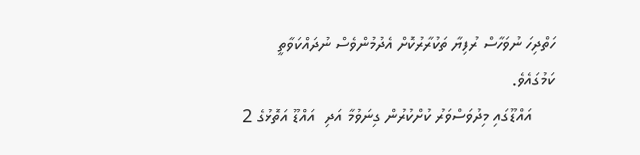ހަތްދިހަ ނުވަހާސް ރުފިޔާ ތަކުރާރުކޮށް އެދުމުންވެސް ނުދައްކަވާތީ ކަމުގައެވެ.
     އައްޑޫގައި މިދުވަސްވަރު ކުށްކުރުން ގިނަވުމާ އަދި  އައްޑޫ އަތޮޅުގެ 2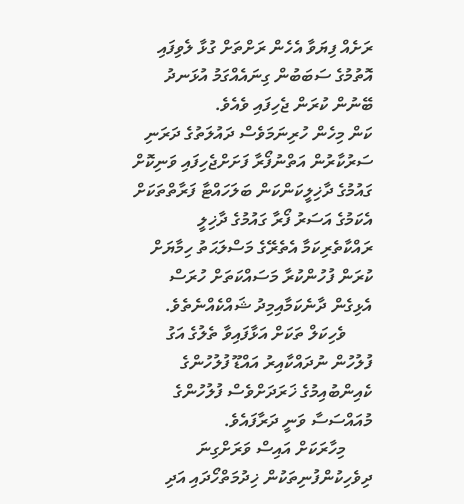ރަށެއް ފިޔަވާ އެހެން ރަށްތަށް ގުޅާ ލެވިފައި އޮތުމުގެ ސަބަބުން ގިނައެއްގަމު އުޅަނދު ބޭނުން ކުރަން ޖެހިފައި ވެއެވެ.
ކަން މިހެން ހުރިނަމަވެސް ދައުލަތުގެ ދަރަނި ސަރުކާރުން އަތްނުފޯރާ ފަށަށްޖެހިފައި ވަނިކޮށް ގައުމުގެ ދާޚިލީކަންކަން ބަލަހައްޓާ ފަރާތްތަކަށް އެކަމުގެ އަސަރު ފޯރާ ގައުމުގެ ދާޚިލީ ރައްކާތެރިކަމާ އެތެރޭގެ މަސްލަޙަތު ހިމާޔަށް ކުރަން ފުހުންކުރާ މަސައްކަތަށް ހުރަސް އެޅިގެން ދާނެކަމާއިމިދު ޝައްކެއްނެތެވެ.
      ވެހިކަލް ތަކަށް އަޅާފައިވާ ތެލުގެ އަގު ފުލުހުން ނުދައްކާއިރު އައްޑޫ ފުލުހުންގެ ކެއިންބުއިމުގެ ޚަރަދަށްވެސް ފުލުހުންގެ މުއައްސަސާ ވަނީ ދަރާފައެވެ.
      މިހާރަކަށް އައިސް ވަރަށްގިނަ ދިވެހިކުންފުނިތަކުން ޚިދުމަތްހޯދައި އަދި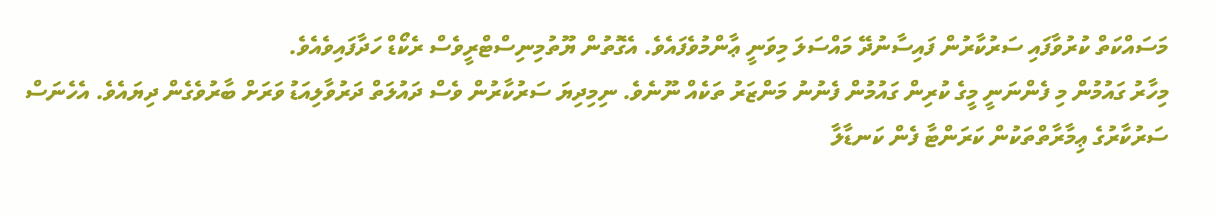މަސައްކަތް ކުރުވާފައި ސަރުކާރުން ފައިސާނުދޭ މައްސަލަ މިވަނީ ޢާންމުވެފައެވެ. އެގޮތުން ޔޫތުމިނިސްޓްރީވެސް ރެކޯޑް ހަދާފައިވެއެވެ.
މިހާރު ގައުމުން މި ފެންނަނީ މީގެ ކުރިން ގައުމުން ފެނުނު މަންޒަރު ތަކެއް ނޫނެވެ. ނިމިދިޔަ ސަރުކާރުން ވެސް ދައުލަތް ދަރުވާލިއަޑު ވަރަށް ބާރުވެގެން ދިޔައެވެ. އެހެނަސް ސަރުކާރުގެ ޢިމާރާތްތަކުން ކަރަންޓާ ފެން ކަނޑާލާ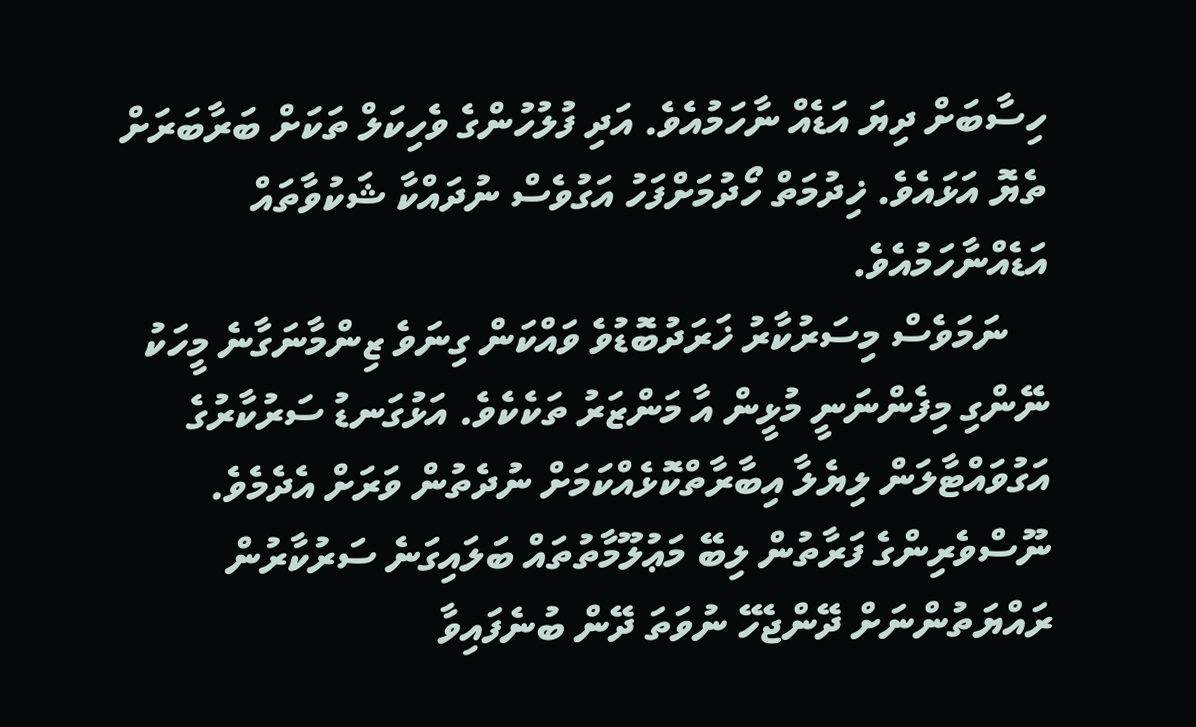ހިސާބަށް ދިޔަ އަޑެއް ނާހަމުއެވެ. އަދި ފުލުހުންގެ ވެހިކަލް ތަކަށް ބަރާބަރަށް ތެޔޮ އަޅައެވެ. ޚިދުމަތް ހޯދުމަށްފަހު އަގުވެސް ނުދައްކާ ޝަކުވާތައް އަޑެއްނާހަމުއެވެ.
    ނަމަވެސް މިސަރުކާރު ޚަރަދުބޮޑުވެ ވައްކަން ގިނަވެ ޒިންމާނަގާނެ މީހަކު ނޭންގި މިފެންނަނީ މުޅީން އާ މަންޒަރު ތަކެކެވެ. އަޅުގަނޑު ސަރުކާރުގެ އަގުވައްޓާލަން ލިޔެލާ އިބާރާތްކޮޅެއްކަމަށް ނުދެތުން ވަރަށް އެދެމެވެ. ނޫސްވެރިންގެ ފަރާތުން ލިބޭ މަޢުލޫމާތުތައް ބަލައިގަނެ ސަރުކާރުން ރައްޔަތުންނަށް ދޭންޖެހޭ ނުވަތަ ދޭން ބުނެފައިވާ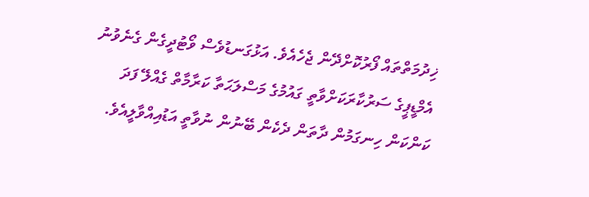ޚިދުމަތްތައް ފޯރުކޮށްދޭން ޖެހެއެވެ. އަޅުގަނޑުވެސް ވޯޓުދީގެން ގެނެވުނު އެމްޑީޕީގެ ސަރުކާރަކަށްވާތީ ގައުމުގެ މަސްލަޙަތާ ކަރާމާތް ގެއްލޭ ފަދަ ކަންކަން ހިނގަމުން ދާތަން ދެކެން ބޭނުން ނުވާތީ އަޑުއިއްވާލީއެވެ.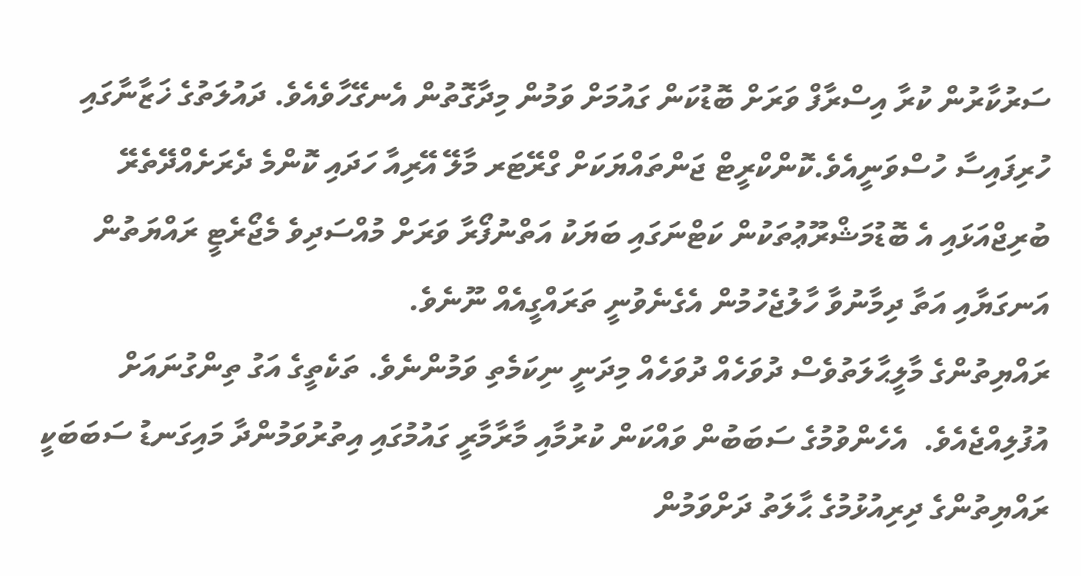ސަރުކާރުން ކުރާ އިސްރާފް ވަރަށް ބޮޑުކަން ގައުމަށް ވަމުން މިދާގޮތުން އެނގޭހާވެއެވެ. ދައުލަތުގެ ޚަޒާނާގައި ހުރިފައިސާ ހުސްވަނީއެވެ.ކޮންކްރީޓް ޖަންތައްޔަކަށް ގްރޭޓަރ މާލޭ އޭރިއާ ހަދައި ކޮންމެ ދެރަށެއްދޭތެރޭ ބުރިޖްއަޅައި އެ ބޮޑުމަޝްރޫޢުތަކުން ކަޓްނަގައި ބަޔަކު އަތްނުފޯރާ ވަރަށް މުއްސަދިވެ މެޖޯރެޓީ ރައްޔަތުން އަނގަޔާއި އަތާ ދިމާނުވާ ހާލުޖެހުމުން އެގެނެވުނީ ތަރައްގީއެއް ނޫނެވެ.
ރައްޔިތުންގެ މާލީޙާލަތުވެސް ދުވަހެއް ދުވަހެއް މިދަނީ ނިކަމެތި ވަމުންނެވެ. ތަކެތީގެ އަގު ތިންގުނައަށް އުފުލިއްޖެއެވެ.  އެހެންވުމުގެ ސަބަބުން ވައްކަން ކުރުމާއި މާރާމާރީ ގައުމުގައި އިތުރުވަމުންދާ މައިގަނޑު ސަބަބަކީ ރައްޔިތުންގެ ދިރިއުޅުމުގެ ޙާލަތު ދަށްވަމުން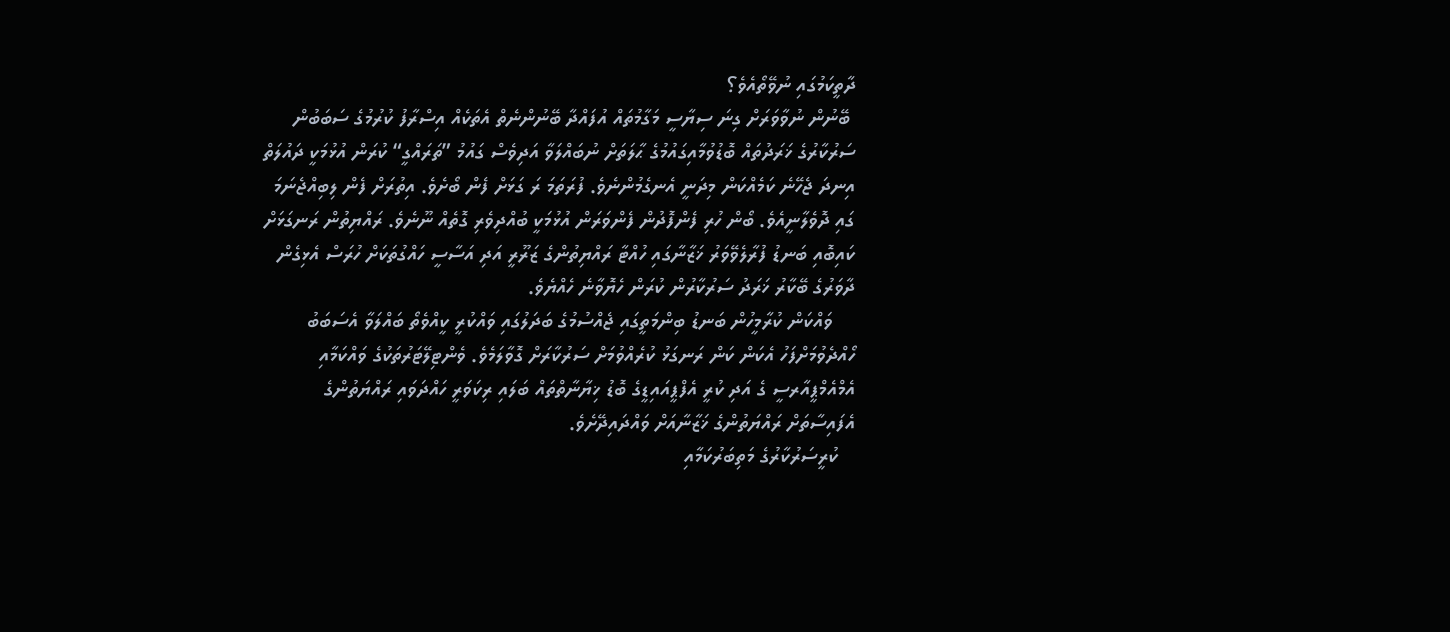ދާތީކަމުގައި ނުވޭތޯއެވެ؟
 ބޭނުން ނުވާވަރަށް ގިނަ ސިޔާސީ މަގާމުތައް އުފައްދާ ބޭނުންނެތް އެތަކެއް އިސްރާފު ކުރުމުގެ ސަބަބުން    ސަރުކާރުގެ ޚަރަދުތައް ބޮޑުވުމާއިގައުމުގެ ޙާލަތަށް ނުބައްލަވާ އަދިވެސް ގައުމު ”ތަރައްގީ“ ކުރަން އުޅުމަކީ ދައުލަތް އިނދަ ޖެހޭނެ ކަމެއްކަން މިދަނީ އެނގެމުންނެވެ. ފުރަތަމަ ރަ ގަޅަށް ފެން ބޯށެވެ. އިތުރަށް ފެން ލިބިއްޖެނަމަ ގައި ދޮވެލާނީއެވެ. ބޯން ހުރި ފެންފޮދުން ފެންވަރަން އުޅުމަކީ ބުއްދިވެރި ގޮތެއް ނޫނެވެ. ރައްޔިތުން ރަނގަޅަށް ކައިބޮއި ބަނޑު ފުރާލެވޭވަރު ޚަޒާނާގައި ހުއްޓާ ރައްޔިތުންގެ ޒަރޫރީ އަދި އަސާސީ ހައްގުތަކަށް ހުރަސް އެޅިގެން ދާވަރުގެ ބޭކާރު ޚަރަދު ސަރުކާރުން ކުރަން ހެޔޮވާނެ ހެއްޔެވެ.
    ވައްކަން ކުރާމީހުން ބަނޑު ބިންމަތީގައި ޖެއްސުމުގެ ބަދަލުގައި ވައްކުރީ ކީއްވެތޯ ބައްލަވާ އެސަބަބު ހޯއްދެވުމަށްފަހު އެކަން ކަން ރަނގަޅު ކުރެއްވުމަށް ސަރުކާރަށް ގޮވާލަމެވެ. ވެންޓިލޭޓަރުތަކުގެ ވައްކަމާއި އެމްއެމްޕީއާރސީ ގެ އަދި ކުރީ އެފްޕީއައިޑީގެ ބޮޑު ޚިޔާނާތްތައް ބަލައި ރިކަވަރީ ހައްދަވައި ރައްޔަތުންގެ އެފައިސާތަށް ރައްޔަތުންގެ ޚަޒާނާއަށް ވައްދައިދޭށެވެ.
   ކުރީސަރުކާރުގެ މަތިބަރުކަމާއި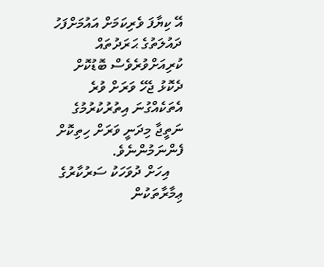އޭ ކިޔާފަ ވެރިކަމަށް އައުމަށްފަހު ދައުލަތުގެ ޙަރަދުތައް ކުރިއަށްވުރެވެސް ބޮޑުކޮށް ދެކޮޅު ޖެހޭ ވަރަށް ވުރެ އެތަކެއްގުނަ އިތުރުކުރުމުގެ ނަތީޖާ މިދަނީ ވަރަށް ހިތިކޮށް ފެންނަމުންނެވެ.
    އިހަށް ދުވަހަކު ސަރުކާރުގެ ޢިމާރާތަކުން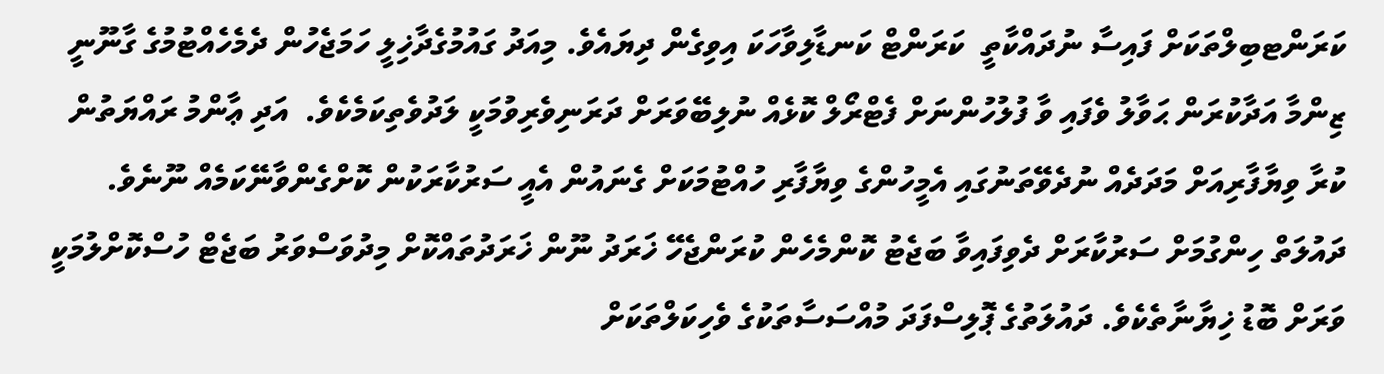ކަރަންޓބިލްތަކަށް ފައިސާ ނުދައްކާތީ  ކަރަންޓް ކަނޑާލިވާހަކަ އިވިގެން ދިޔައެވެ. މިއަދު ގައުމުގެދާޚިލީ ހަމަޖެހުން ދެމެހެއްޓުމުގެ ގާނޫނީ ޒިންމާ އަދާކުރަން ޙަވާލު ވެފައި ވާ ފުލުހުންނަށް ފެޓްރޯލް ކޮޅެއް ނުލިބޭވަރަށް ދަރަނިވެރިވުމަކީ ލަދުވެތިކަމެކެވެ.  އަދި ޢާންމު ރައްޔަތުން ކުރާ ވިޔާފާރިއަށް މަދަދެއް ނުދެވޭތަނުގައި އެމީހުންގެ ވިޔާފާރި ހުއްޓުމަކަށް ގެނައުން އެއީ ސަރުކާރަކުން ކޮށްގެންވާނޭކަމެއް ނޫނެވެ.
ދައުލަތް ހިންގުމަށް ސަރުކާރަށް ދެވިފައިވާ ބަޖެޓު ކޮންމެހެން ކުރަންޖެހޭ ޚަރަދު ނޫން ޚަރަދުތައްކޮށް މިދުވަސްވަރު ބަޖެޓް ހުސްކޮށްލުމަކީ ވަރަށް ބޮޑު ޚިޔާނާތެކެވެ. ދައުލަތުގެ ޕޮލިސްފަދަ މުއްސަސާތަކުގެ ވެހިކަލްތަކަށް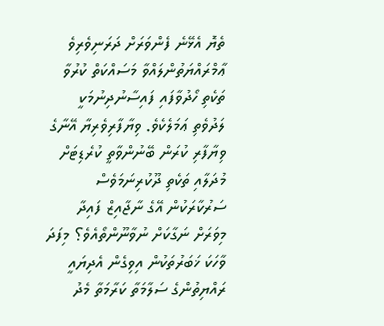ތެޔޮ އެޅޭނެ ފެންވަރަށް ދަރަނިވެރިވެ ޢާމްރައްޔަތުންލައްވާ މަސައްކަތް ކުރުވާ ތަކެތި ހޯދުވާފައި ފައިސާނުދިނުމަކީ ލަދުވެތި ޢަމަލެކެވެ. ވިޔާފާރިވެރިޔާ އޭނާގެ ވިޔާފާރި ކުރަން ބޭނުންވާތީ ކުރެޑިޓަށް މުދަލާއި ތަކެތި ދޫކުރިނަމަވެސް ސަރުކާރަކުން އޭގެ ނާޖާއިޒް ފައިދާ މިވަރަށް ނަގާކަށް ނުވާނޫންތޯއެވެ؟ މިފަދަ ވާހަކަ ޚަބަރުތަކުން އިވިގެން އެދިޔައީ ރައްޔިތުންގެ ސަލާމަތާ ކަރާމަތާ މެދު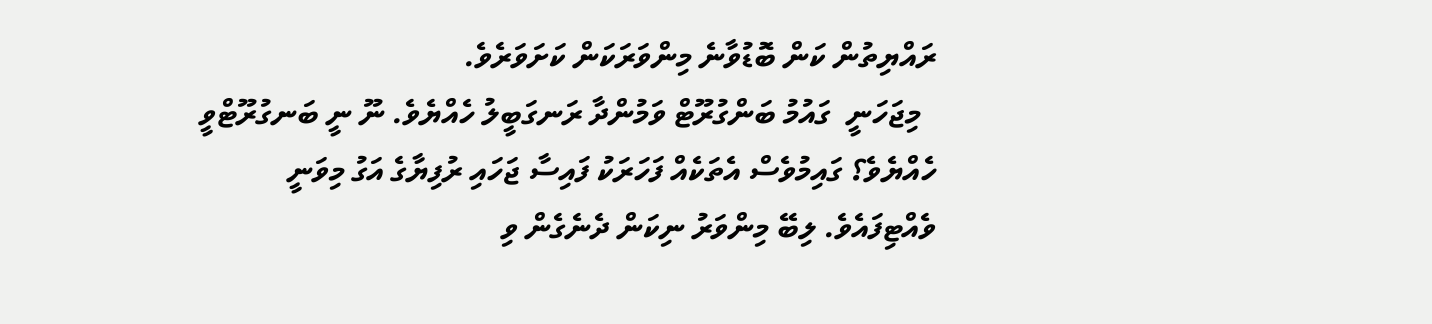ރައްޔިތުން ކަން ބޮޑުވާނެ މިންވަރަކަން ކަށަވަރެވެ.
  މިޖަހަނީ  ގައުމު ބަންގުރޫޓް ވަމުންދާ ރަނގަބީލު ހެއްޔެވެ. ނޫ ނީ ބަނގުރޫޓްވީ ހެއްޔެވެ؟ ގައިމުވެސް އެތަކެއް ފަހަރަކު ފައިސާ ޖަހައި ރުފިޔާގެ އަގު މިވަނީ ވެއްޓިފައެވެ. ލިބޭ މިންވަރު ނިކަން ދެނެގެން ވި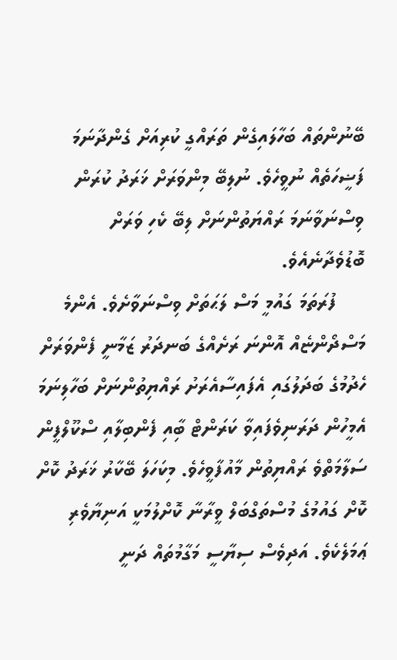ބޭނުންތައް ބަހާލައިގެން ތަރައްގީ ކުރިއަށް ގެންދާނަމަ ފަޟީހަތެއް ނުވީހެވެ. ނުލިބޭ މިންވަރަށް ޚަރަދު ކުރަން ވިސްނަވާނަމަ ރައްޔަތުންނަށް ލިބޭ ކެހި ވަރަށް ބޮޑުވެދާނެއެވެ.
     ފުރަތަމަ ގައުމީ މަސް ލަޙަތަށް ވިސްނަވާށެވެ. އެންމެ މަސްދޯންޏެއް އޮންނަ ރަށެއްގެ ބަނދަރު ޒަމާނީ ފެންވަރަށް ހެދުމުގެ ބަދަލުގައި އެފައިސާއެރަށު ރައްޔިތުންނަށް ބަހާލިނަމަ އެމީހުން ދަރަނިވެފައިވާ ކަރަންޓް ބިާއި ފެންބިލާއި ސްކޫލްފީން ސަލާމަތްވެ ރައްޔިތުން މާއުފާވީހެވެ. މިކަހަލަ ބޭކާރު ޚަރަދު ކޮށް ކޮށް ގައުމުގެ މުސްތަގްބަލް ވީރާނާ ކޮށްލުމަކީ އަނިޔާވެރި ޢަމަލެކެވެ. އަދިވެސް ސިޔާސީ މަގާމުތައް ދަނީ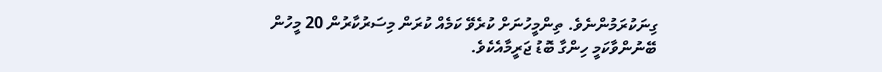ގިނަކުރަމުންނެވެ. ތިންމީހުނަށް ކުރެވޭ ކަމެއް ކުރަން މިސަރުކާރުން 20 މީހުން ބޭނުންވާކަމީ ހިންގާ ބޮޑު ޖަރީމާއެކެވެ.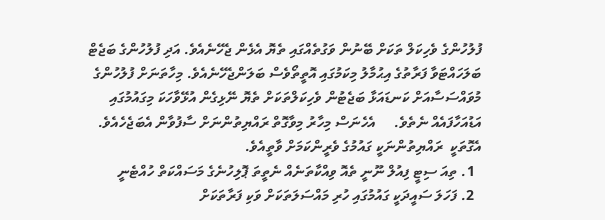ފުލުހުންގެ ވެހިކަލް ތަކަށް ބޭނުން ވަގުތެއްގައި ތެޔޮ އެޅެން ޖެހޭނެއެވެ. އަދި ފުލުހުންގެ ބަޖެޓް ބަލަހައްޓަވާ ފަރާތުގެ އިޙުމާލު މިކަމުގައި އޮތީތޯވެސް ބަލަންޖެހޭނެއެވެ. މިހާތަނަށް ފުލުހުންގެ މުވައްސަސާއަށް ކަނޑައަޅާ ބަޖެޓުން ވެހިކަލްތަކަށް ތެޔޮ ނޭޅިގެން އުޅޭވާހަކަ މިގައުމުގައި އަޑުއަހާފައެއް ނެތެވެ.     އެހެނަސް މިހާރު މިވާގޮތް ރައްޔިތުންނަށް ސާފުވާން އެބަޖެހެއެވެ. އެގޮތަކީ  ރައްޔިތުންނަކީ ގައުމުގެ ވެރީންކަމަށް ވާތީއެވެ.
  1. ތިއަ ސިޓީ ފިއުލް ނޫނީ ތެއޮ ވިއްކާތަނެއް ނެތީތަ ޕޮލިހުނެގެ މަސައްކަތް ހުއްޓެނީ
  2. ފަހަލަ ސައީދަކީ ގައުމުގައި ހުރި މައްސަލަތަކަށް ވަކި ފަރާތަކަށް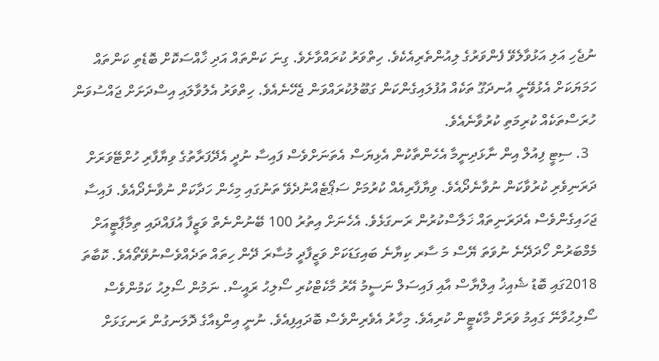ނުޖެހި އަލި އަޅުވާލެވޭ ފެންވަރުގެ ލިއުންތެރިއެކެވެ. ހިތްވަރު ކުރައްވާށެވެ. ގިނަ ކަންތައް އަދި ޚާއްސަކޮށް ބޮޑެތި ކަންތައް ހަމަޔަކަށް އެޅުވޭނީ އުނދަގޫ ތަކެއް އުފުލައިގެންކަން ގަބޫލުކުރައްވަން ޖެހޭނެއެވެ. ހިތްވަރު އެލުވާލައި އިސްދަށަށް ޖައްސުވަން ހުރަސްތަކެއް ކުރިމަތި ކުރުވާނެއެވެ.
  3. ސިޓީ ފިއުލް އިން ނާޅަދިނީމާ އެހެންތާކުން އެޅިޔަސް އެތަނަށްވެސް ފައިސާ ނުދީ އެދޭފަރާތުގެ ވިޔާފާރި ހުށްޓޭވަރަށް ދަރަނިވެރި ކުރުވާކަން ނުވާނެދޯއެވެ. ވިޔާފާރިއެއް ކުރުމަށް ސަޕޯޓެއްނުދެވޭ ތަނުގައި މިހެން ހަދާކަށް ނުވާނެދޯއެވެ. ފައިސާ ޖަހައިގެންވެސް އެދަރަނިތައް ޚަލާސްކުރުން ރަނގަޅެވެ. އެހެނަށް އިތުރު 100 ބޭނުންނެތް ވަޒީފާ އުފައްދައި ތިމާޕާޓީއަށް މެމްބަރުން ހޯދަދޭނެ ނުވަތަ ޔޭސް މަ ސާރ ކިޔާނެ ބައިގަޑަކަށް ވަޒީފާދީ މުސާރަ ދޭން ހިތައް ތަދެއްވެސްނުވޭތޯއެވެ. ކޮބާތަ 2018ގައި ބޮޑު ޝެއިޚު އިލްޔާސް އާއި ފައިސަލް ނަސީމު އޭރު މާކެޓްކުރި ސޯލިޙު ރައީސް. ނަމުން ސޯލިޙު ކަމުންވެސް ސޯލިޙުވާނޭ ގައިމު ވަރަށް މާކެޓީން ކުރިއެވެ. މިހާރު އެވެރިންވެސް ބޮދައިފިއެވެ. ނުނީ އިންޑިއާގެ ދޮލަނގުން ރަނގަޅަށް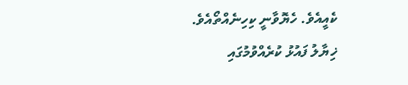ކެއީއެވެ. ހެޔޮވާނީ ކިހިނެއްތޯއެވެ.
ޚިޔާލު ފައުޅު ކުރެއްވުމުގައި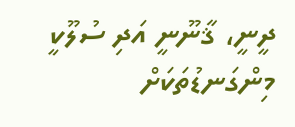ދީނީ، ޤާނޫނީ އަދި ސުލޫކީ މިންގަނޑުތަކަށް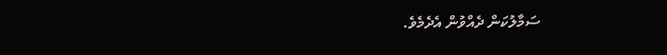ސަމާލުކަން ދެއްވުން އެދެމެވެ.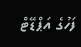ފަހުގެ އަޕްޑޭޓް